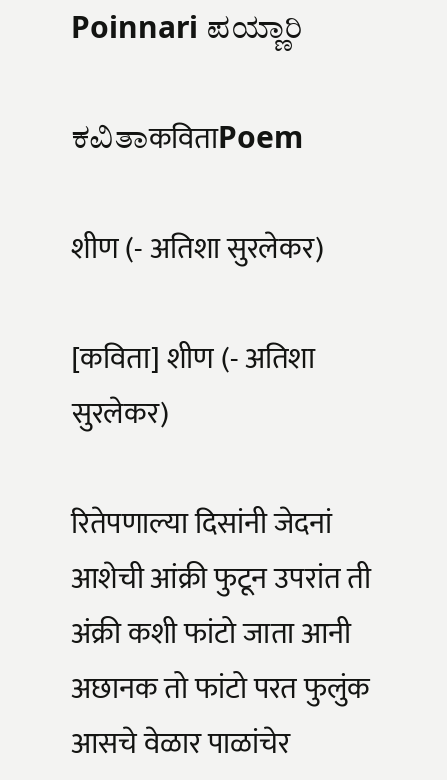Poinnari ಪಯ್ಣಾರಿ

ಕವಿತಾकविताPoem

शीण (- अतिशा सुरलेकर)

[कविता] शीण (- अतिशा सुरलेकर)

रितेपणाल्या दिसांनी जेदनां आशेची आंक्री फुटून उपरांत ती अंक्री कशी फांटो जाता आनी अछानक तो फांटो परत फुलुंक आसचे वेळार पाळांचेर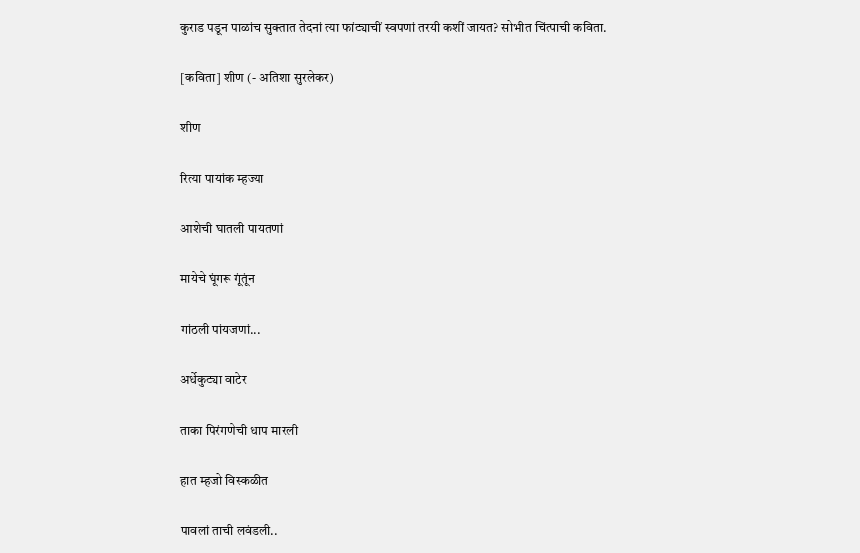कुराड पडून पाळांच सुक्तात तेदनां त्या फांट्याचीं स्वपणां तर‌यी कशीं जायत? सोभीत चिंत्पाची कविता.

[कविता] शीण (- अतिशा सुरलेकर)

शीण

रित्या पायांक म्हज्या

आशेची घातली पायतणां

मायेचे घूंगरू गूंतूंन

गांठली पांयजणां...

अर्धेकुट्या वाटेर

ताका पिरंगणेची धाप मारली

हात म्हजो विस्कळीत

पावलां ताची लवंडली..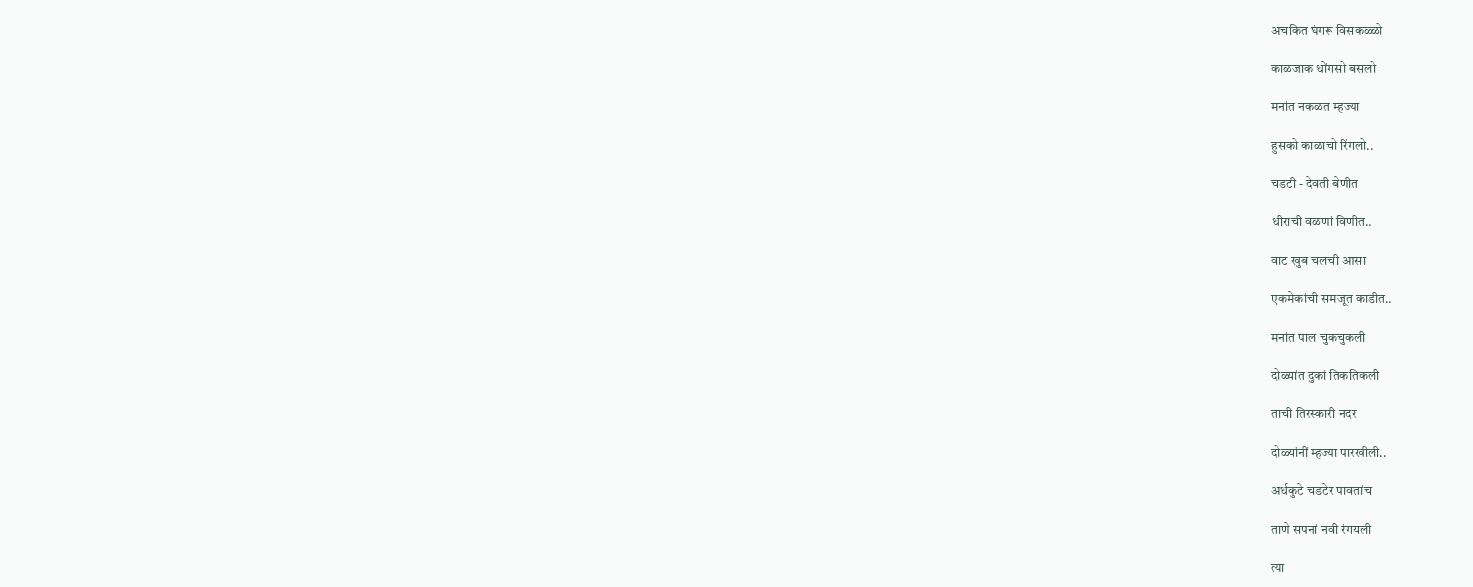अचकित घंगरू विसकळ्ळो

काळजाक धोंगसो बसलो

मनांत नकळत म्हज्या

हुसको काळाचो रिंगलो..

चडटी - देवती बेणीत

धीराची वळणां विणीत..

वाट खुब चलची आसा

एकमेकांची समजूत काडीत..

मनांत पाल चुकचुकली

दोळ्यांत दुकां तिकतिकली

ताची तिरस्कारी नदर

दोळ्यांनीं म्हज्या पारखीली..

अर्धकुटे चडटेर पावतांच

ताणे सपनां नवी रंगयली

त्या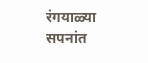रंगयाळ्या सपनांत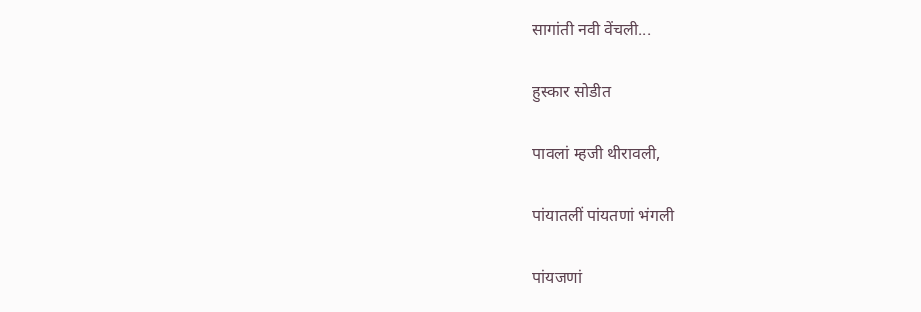सागांती नवी वेंचली...

हुस्कार सोडीत

पावलां म्हजी थीरावली,

पांयातलीं पांयतणां भंगली

पांयजणां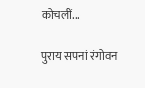कोचलीं...

पुराय सपनां रंगोवन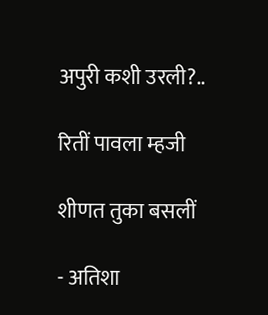अपुरी कशी उरली?..

रितीं पावला म्हजी

शीणत तुका बसलीं

- अतिशा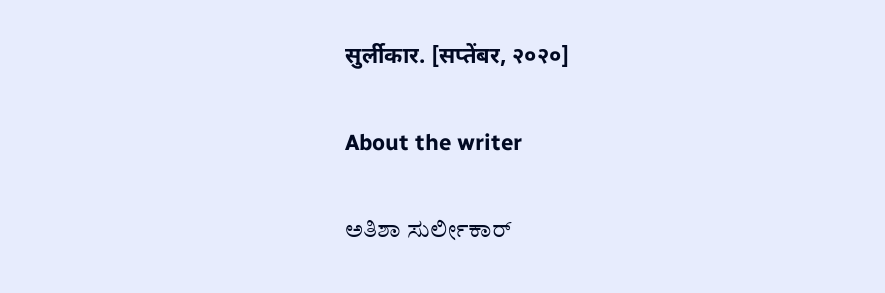सुर्लीकार. [सप्तेंबर, २०२०]

About the writer

ಅತಿಶಾ ಸುರ್ಲೀಕಾರ್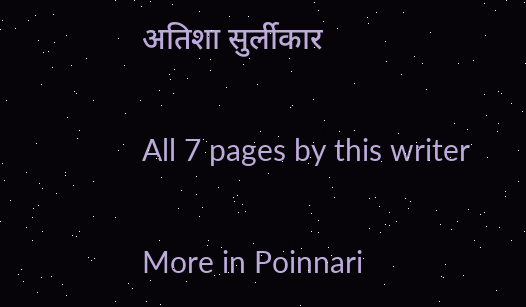अतिशा सुर्लीकार

All 7 pages by this writer

More in Poinnari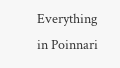Everything in Poinnari